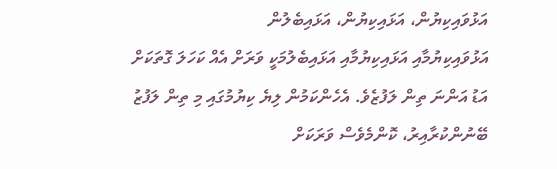އަޅުވައިކިޔުން، އަޅައިކިޔުން، އަޅައިބެލުން
އަޅުވައިކިޔުމާއި އަޅައިކިޔުމާއި އަޅައިބެލުމަކީ ވަރަށް އެއް ކަހަލަ ގޮތަކަށް އަޑު އަންނަ ތިން ލަފުޒެވެ. އެހެންކަމުން ލިޔެ ކިޔުމުގައި މި ތިން ލަފުޒު ބޭނުންކުރާއިރު، ކޮންމެވެސް ވަރަކަށް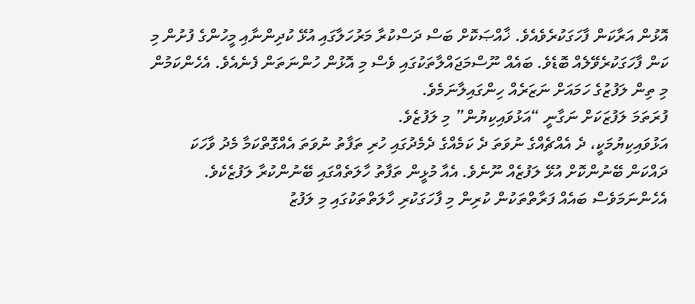އޮޅުން އަރާކަން ފާހަގަކުރެވެއެވެ. ޚާއްޞަކޮށް ބަސް ދަސްކުރާ މަރުހަލާގައި އުޅޭ ކުދިންނާއި މީހުންގެ ފުށުން މި ކަން ފާހަގަކުރެވޭލެއް ބޮޑެވެ. ބައެއް ނޫސްމަޖައްލާތަކުގައި ވެސް މި އޮޅުން ހުންނަތަން ފެނެއެވެ. އެހެންކަމުން މި ތިން ލަފުޒުގެ ހަމައަށް ނަޒަރެއް ހިންގައިލާނަމެވެ.
ފުރަތަމަ ލަފުޒަކަށް ނަގާނީ “އަޅުވައިކިޔުން” މި ލަފުޒެވެ.
އަޅުވައިކިޔުމަކީ، ދެ އެއްޗެއްގެ ނުވަތަ ދެ ކަމެއްގެ ދެމެދުގައި ހުރި ތަފާތު ނުވަތަ އެއްގޮތްކަމާ މެދު ވާހަކަ ދައްކަން ބޭނުންކޮށް އުޅޭ ލަފުޒެއް ނޫނެވެ. އެއާ މުޅީން ތަފާތު ހާލަތެއްގައި ބޭނުންކުރާ ލަފުޒެކެވެ. އެހެންނަމަވެސް ބައެއް ފަރާތްތަކުން ކުރިން މި ފާހަގަކުރި ހާލަތްތަކުގައި މި ލަފުޒު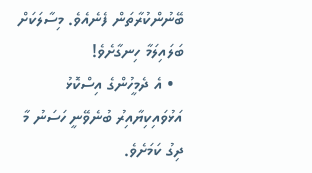ބޭނުންކުރާތަން ފެނެއެވެ. މިސާލަކަށް ބަލައިލަމާ ހިނގާށެވެ!
  • އެ ދެމީހުންގެ އިސްކޮޅު އަޅުވައިކިޔާއިރު ބުނެވޭނީ ހަސަނު މާ ދިގު ކަމަށެވެ.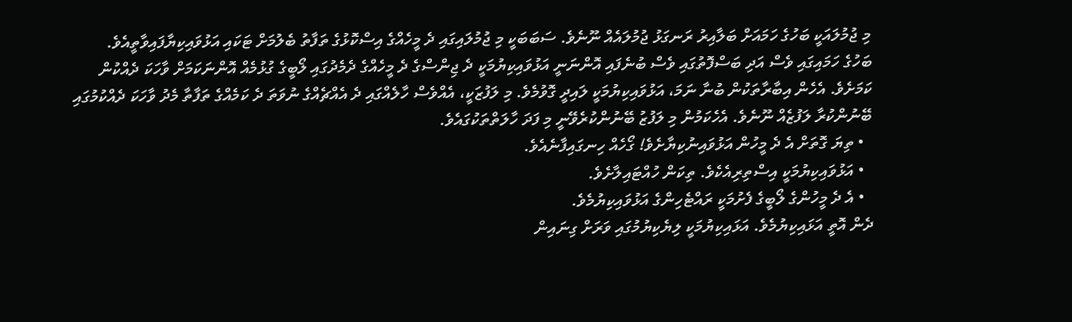މި ޖުމުލައަކީ ބަހުގެ ހަމައަށް ބަލާއިރު ރަނގަޅު ޖުމުލައެއް ނޫނެވެ. ސަބަބަކީ މި ޖުމުލައިގައި ދެ މީހެއްގެ އިސްކޮޅުގެ ތަފާތު ބެލުމަށް ޓަކައި އަޅުވައިކިޔާފައިވާތީއެވެ.
ބަހުގެ ހަމައިގައި ވެސް އަދި ބަސްފޮތުގައި ވެސް ބުނެފައި އޮންނަނީ އަޅުވައިކިޔުމަކީ ދެ ޖިންސްގެ ދެ މީހެއްގެ ދެމެދުގައި ލޯބީގެ ގުޅުމެއް އޮންނަކަމަށް ވާހަކަ ދެއްކުން ކަމަށެވެ. އެހެން އިބާރާތަކުން ބުނާ ނަމަ، އަޅުވައިކިޔުމަކީ ލައިދީ ގޮވުމެވެ. މި ލަފުޒަކީ، އެއްވެސް ހާލެއްގައި ދެ އެއްޗެއްގެ ނުވަތަ ދެ ކަމެއްގެ ތަފާތާ މެދު ވާހަކަ ދެއްކުމުގައި ބޭނުންކުރާ ލަފުޒެއް ނޫނެވެ. އެހެކަމުން މި ލަފުޒު ބޭނުންކުރެވޭނީ މި ފަދަ ހާލަތްތަކުގައެވެ.
  • ތިޔަ ގޮތަށް އެ ދެ މީހުން އަޅުވައިނުކިޔާށެވެ! ގޯހެއް ހިނގައިފާނެއެވެ.
  • އަޅުވައިކިޔުމަކީ އިސްތިރިއެކެވެ. ތިކަން ހުއްޓައިލާށެވެ.
  • އެ ދެ މީހުންގެ ލޯބީގެ ފެށުމަކީ ރައްޓެހިންގެ އަޅުވައިކިޔުމެވެ.
ދެން އޮތީ އަޅައިކިޔުމެވެ. އަޅައިކިޔުމަކީ ލިޔެކިޔުމުގައި ވަރަށް ގިނައިން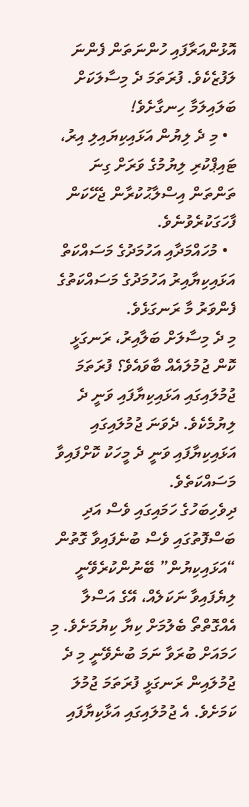އޮޅުންއަރާފައި ހުންނަތަން ފެންނަ ލަފުޒެކެވެ. ފުރަތަމަ ދެ މިސާލަކަށް ބަލައިލަމާ ހިނގާށެވެ!
  • މި ދެ ލިޔުން އަޅައިކިޔައިލި އިރު، ޓައިޕްކުރި ލިޔުމުގެ ވަރަށް ގިނަ ތަންތަން އިސްލާޙުކުރާން ޖެހޭކަން ފާހަގަކުރެވުނެވެ.
  • މުހައްމަދާއި އަހުމަދުގެ މަސައްކަތް އަޅައިކިޔާއިރު އަހުމަދުގެ މަސައްކަތުގެ ފެންވަރު މާ ރަނގަޅެވެ.
މި ދެ މިސާލަށް ބަލާއިރު، ރަނގަޅީ ކޮން ޖުމުލައެއް ބާވައެވެ؟ ފުރަތަމަ ޖުމުލައިގައި އަޅައިކިޔާފައި ވަނީ ދެ ލިޔުމެކެވެ. ދެވަނަ ޖުމުލައިގައި އަޅައިކިޔާފައި ވަނީ ދެ މީހަކު ކޮށްފައިވާ މަސައްކަތެވެ.
ދިވެހިބަހުގެ ހަމައިގައި ވެސް އަދި ބަސްފޮތުގައި ވެސް ބުނެފައިވާ ގޮތުން “އަޅައިކިޔުން” ބޭނުންކުރެވޭނީ ލިޔެފައިވާ ނަކަލެއް، އޭގެ އަސްލާ އެއްގޮތްތޯ ބެލުމަށް ކިޔާ ކިޔުމަށެވެ. މި ހަމައަށް ބުރަވާ ނަމަ ބުނެވޭނީ މި ދެ ޖުމުލައިން ރަނގަޅީ ފުރަތަމަ ޖުމުލަ ކަމަށެވެ. އެ ޖުމުލައިގައި އަޅާކިޔާފައި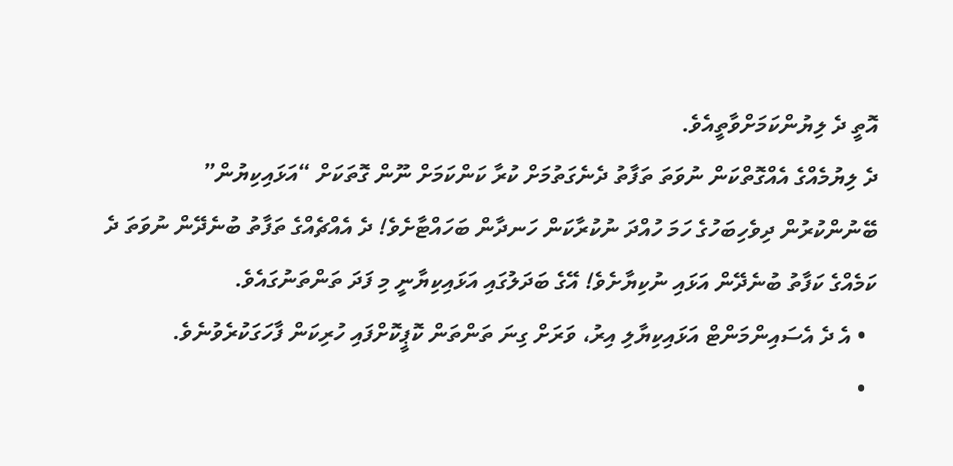އޮތީ ދެ ލިޔުންކަމަށްވާތީއެވެ.
ދެ ލިޔުމެއްގެ އެއްގޮތްކަން ނުވަތަ ތަފާތު ދެނެގަތުމަށް ކުރާ ކަންކަމަށް ނޫން ގޮތަކަށް “އަޅައިކިޔުން” ބޭނުންކުރުން ދިވެހިބަހުގެ ހަމަ ހުއްދަ ނުކުރާކަން ހަނދާން ބަހައްޓާށެވެ! ދެ އެއްޗެއްގެ ތަފާތު ބުނެދޭން ނުވަތަ ދެ ކަމެއްގެ ކަފާތު ބުނެދޭން އަޅައި ނުކިޔާށެވެ! އޭގެ ބަދަލުގައި އަޅައިކިޔާނީ މި ފަދަ ތަންތަނުގައެވެ.
  • އެ ދެ އެސައިންމަންޓް އަޅައިކިޔާލި އިރު، ވަރަށް ގިނަ ތަންތަން ކޮޕީކޮށްފައި ހުރިކަން ފާހަގަކުރެވުނެވެ.
  •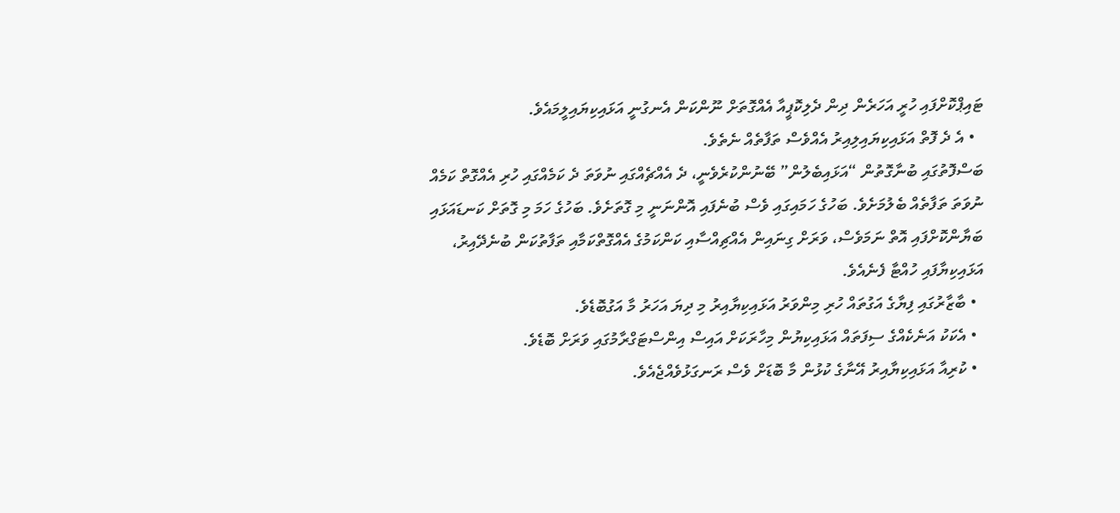ޓައިޕްކޮށްފައި ހުރީ އަހަރެން ދިން ދެލިކޮޕީއާ އެއްގޮތަށް ނޫންކަން އެނގުނީ އަޅައިކިޔައިލީމައެވެ.
  • އެ ދެ ފޮތް އަޅައިކިޔައިލިއިރު އެއްވެސް ތަފާތެއް ނެތެވެ.
ބަސްފޮތުގައި ބުނާގޮތުން “އަޅައިބެލުން” ބޭނުންކުރެވެނީ، ދެ އެއްޗެއްގައި ނުވަތަ ދެ ކަމެއްގައި ހުރި އެއްގޮތް ކަމެއް ނުވަތަ ތަފާތެއް ބެލުމަށެވެ. ބަހުގެ ހަމައިގައި ވެސް ބުނެފައި އޮންނަނީ މި ގޮތަށެވެ. ބަހުގެ ހަމަ މި ގޮތަށް ކަނޑައަޅައި ބަޔާންކޮށްފައި އޮތް ނަމަވެސް، ވަރަށް ގިނައިން އެއްޗިއްސާއި ކަންކަމުގެ އެއްގޮތްކަމާއި ތަފާތުކަން ބުނެދޭއިރު، އަޅައިކިޔާފައި ހުއްޓާ ފެނެއެވެ.
  • ބާޒާރުގައި ފިޔާގެ އަގުތައް ހުރި މިންވަރު އަޅައިކިޔާއިރު މި ދިޔަ އަހަރު މާ އަގުބޮޑެވެ.
  • އެކަކު އަނެކެއްގެ ސިފަތައް އަޅައިކިޔުން މިހާރަކަށް އައިސް އިންސްޓަގްރާމުގައި ވަރަށް ބޮޑެވެ.
  • ކުރިއާ އަޅައިކިޔާއިރު އޭނާގެ ކުޅުން މާ ބޮޑަށް ވެސް ރަނގަޅުވެއްޖެއެވެ.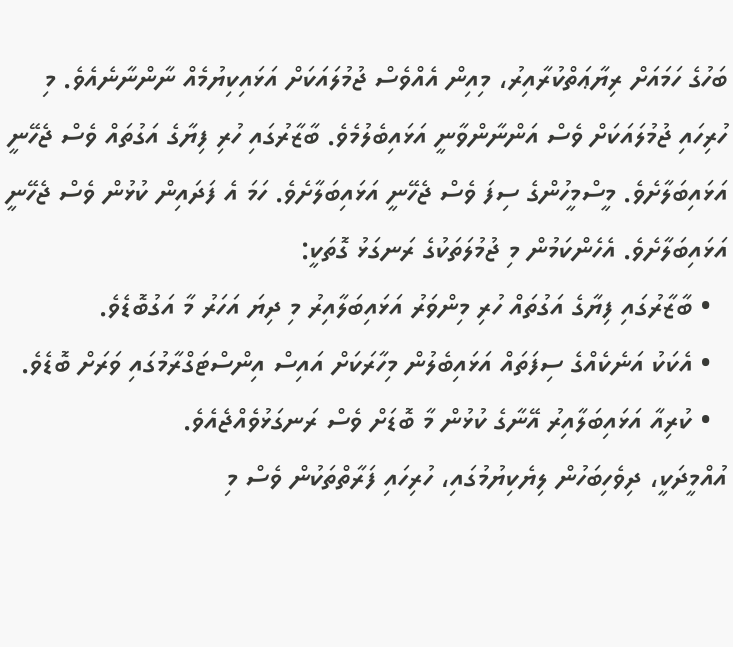ބަހުގެ ހަމައަށް ރިޔާޢަތްކުރާއިރު، މިއިން އެއްވެސް ޖުމުލައަކަށް އަޅައިކިޔުމެއް ނާންނާނެއެވެ. މި ހުރިހައި ޖުމުލައަކަށް ވެސް އަންނާންވާނީ އަޅައިބެލުމެވެ. ބާޒާރުގައި ހުރި ފިޔާގެ އަގުތައް ވެސް ޖެހޭނީ އަޅައިބަލާށެވެ. މީސްމީހުންގެ ސިފަ ވެސް ޖެހޭނީ އަޅައިބަލާށެވެ. ހަމަ އެ ފަދައިން ކުޅުން ވެސް ޖެހޭނީ އަޅައިބަލާށެވެ. އެހެންކަމުން މި ޖުމުލަތަކުގެ ރަނގަޅު ގޮތަކީ:
  • ބާޒާރުގައި ފިޔާގެ އަގުތައް ހުރި މިންވަރު އަޅައިބަލާއިރު މި ދިޔަ އަހަރު މާ އަގުބޮޑެވެ.
  • އެކަކު އަނެކެއްގެ ސިފަތައް އަޅައިބެލުން މިހާރަކަށް އައިސް އިންސްޓަގްރާމުގައި ވަރަށް ބޮޑެވެ.
  • ކުރިއާ އަޅައިބަލާއިރު އޭނާގެ ކުޅުން މާ ބޮޑަށް ވެސް ރަނގަޅުވެއްޖެއެވެ.
އުއްމީދަކީ، ދިވެހިބަހުން ލިޔެކިޔުމުގައި، ހުރިހައި ފަރާތްތަކުން ވެސް މި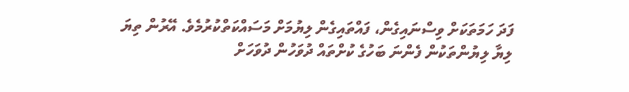ފަދަ ހަމަތަކަށް ވިސްނައިގެން، ފައްތައިގެން ލިޔުމަށް މަސައްކަތްކުރުމެވެ. އޭރުން ތިޔަ ލިޔާ ލިޔުންތަކުން ފެންނަ ބަހުގެ ކުށްތައް ދުވަހުން ދުވަހަށް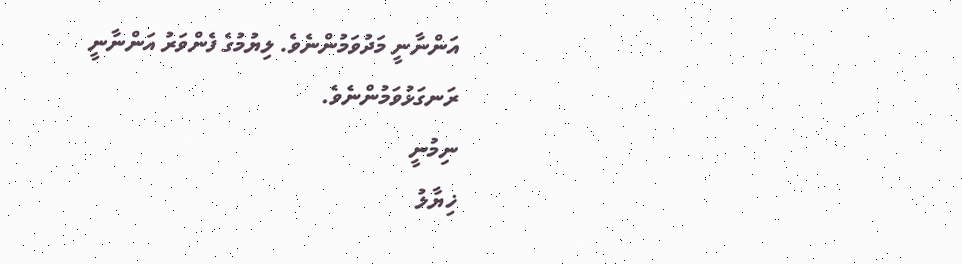އަންނާނީ މަދުވަމުންނެވެ. ލިޔުމުގެ ފެންވަރު އަންނާނީ ރަނގަޅުވަމުންނެވެ.
ނިމުނީ
ޚިޔާލު